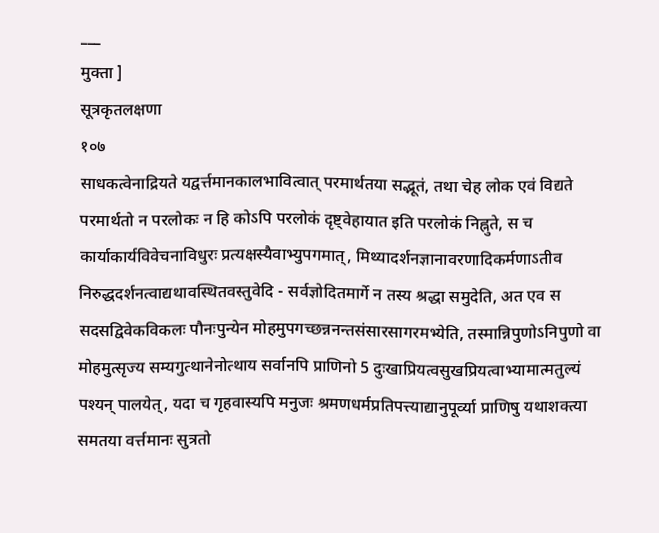___
मुक्ता ]
सूत्रकृतलक्षणा
१०७
साधकत्वेनाद्रियते यद्वर्त्तमानकालभावित्वात् परमार्थतया सद्भूतं, तथा चेह लोक एवं विद्यते परमार्थतो न परलोकः न हि कोऽपि परलोकं दृष्ट्वेहायात इति परलोकं निह्नुते, स च कार्याकार्यविवेचनाविधुरः प्रत्यक्षस्यैवाभ्युपगमात्, मिथ्यादर्शनज्ञानावरणादिकर्मणाऽतीव निरुद्धदर्शनत्वाद्यथावस्थितवस्तुवेदि - सर्वज्ञोदितमार्गे न तस्य श्रद्धा समुदेति, अत एव स सदसद्विवेकविकलः पौनःपुन्येन मोहमुपगच्छन्ननन्तसंसारसागरमभ्येति, तस्मान्निपुणोऽनिपुणो वा मोहमुत्सृज्य सम्यगुत्थानेनोत्थाय सर्वानपि प्राणिनो 5 दुःखाप्रियत्वसुखप्रियत्वाभ्यामात्मतुल्यं पश्यन् पालयेत्, यदा च गृहवास्यपि मनुजः श्रमणधर्मप्रतिपत्त्याद्यानुपूर्व्या प्राणिषु यथाशक्त्या समतया वर्त्तमानः सुत्रतो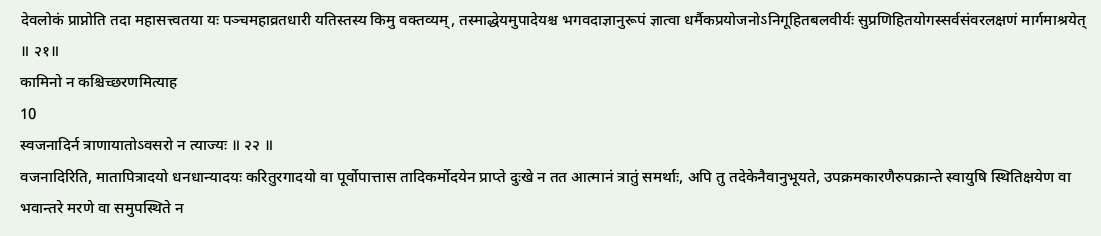देवलोकं प्राप्नोति तदा महासत्त्वतया यः पञ्चमहाव्रतधारी यतिस्तस्य किमु वक्तव्यम्, तस्माद्धेयमुपादेयश्च भगवदाज्ञानुरूपं ज्ञात्वा धर्मैकप्रयोजनोऽनिगूहितबलवीर्यः सुप्रणिहितयोगस्सर्वसंवरलक्षणं मार्गमाश्रयेत् ॥ २१॥
कामिनो न कश्चिच्छरणमित्याह
10
स्वजनादिर्न त्राणायातोऽवसरो न त्याज्यः ॥ २२ ॥
वजनादिरिति, मातापित्रादयो धनधान्यादयः करितुरगादयो वा पूर्वोपात्तास तादिकर्मोदयेन प्राप्ते दुःखे न तत आत्मानं त्रातुं समर्थाः, अपि तु तदेकेनैवानुभूयते, उपक्रमकारणैरुपक्रान्ते स्वायुषि स्थितिक्षयेण वा भवान्तरे मरणे वा समुपस्थिते न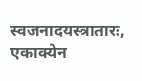स्वजनादयस्त्रातारः, एकाक्येन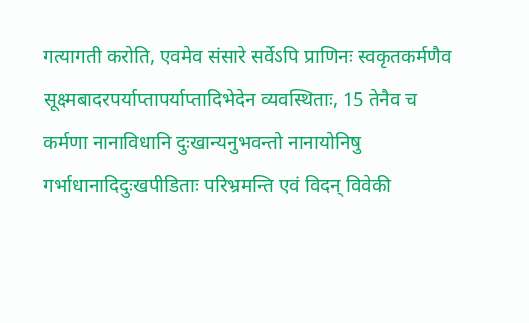गत्यागती करोति, एवमेव संसारे सर्वेऽपि प्राणिनः स्वकृतकर्मणैव सूक्ष्मबादरपर्याप्तापर्याप्तादिभेदेन व्यवस्थिताः, 15 तेनैव च कर्मणा नानाविधानि दुःखान्यनुभवन्तो नानायोनिषु गर्भाधानादिदुःखपीडिताः परिभ्रमन्ति एवं विदन् विवेकी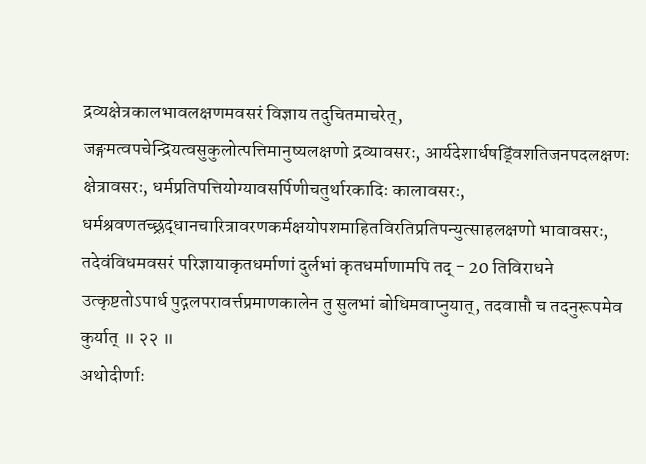द्रव्यक्षेत्रकालभावलक्षणमवसरं विज्ञाय तदुचितमाचरेत्, जङ्गमत्वपचेन्द्रियत्वसुकुलोत्पत्तिमानुष्यलक्षणो द्रव्यावसरः, आर्यदेशार्धषड्विंशतिजनपदलक्षणः क्षेत्रावसरः, धर्मप्रतिपत्तियोग्यावसर्पिणीचतुर्थारकादिः कालावसरः, धर्मश्रवणतच्छ्रद्धानचारित्रावरणकर्मक्षयोपशमाहितविरतिप्रतिपन्युत्साहलक्षणो भावावसरः, तदेवंविधमवसरं परिज्ञायाकृतधर्माणां दुर्लभां कृतधर्माणामपि तद् - 20 तिविराधने उत्कृष्टतोऽपार्ध पुद्गलपरावर्त्तप्रमाणकालेन तु सुलभां बोधिमवाप्नुयात्, तदवाप्तौ च तदनुरूपमेव कुर्यात् ॥ २२ ॥
अथोदीर्णाः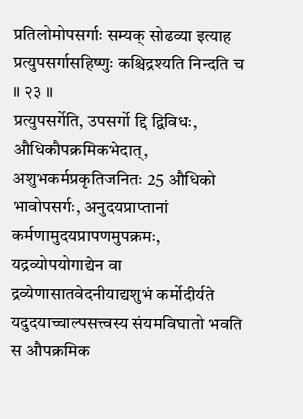प्रतिलोमोपसर्गाः सम्यक् सोढव्या इत्याह
प्रत्युपसर्गासहिष्णुः कश्चिद्रश्यति निन्दति च ॥ २३ ॥
प्रत्युपसर्गेति, उपसर्गो द्दि द्विविधः, औधिकौपक्रमिकभेदात्, अशुभकर्मप्रकृतिजनितः 25 औधिको भावोपसर्गः, अनुदयप्राप्तानां कर्मणामुदयप्रापणमुपक्रमः, यद्रव्योपयोगाद्येन वा द्रव्येणासातवेदनीयाद्यशुभं कर्मोदीर्यते यदुदयाच्चाल्पसत्त्वस्य संयमविघातो भवति स औपक्रमिक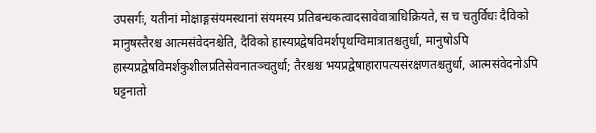उपसर्गः, यतीनां मोक्षाङ्गसंयमस्थानां संयमस्य प्रतिबन्धकत्वादसावेवात्राधिक्रियते, स च चतुर्विधः दैविको मानुषस्तैरश्च आत्मसंवेदनश्चेति, दैविको हास्यप्रद्वेषविमर्शपृथग्विमात्रातश्चतुर्धा, मानुषोऽपि हास्यप्रद्वेषविमर्शकुशीलप्रतिसेवनातञ्चतुर्धा; तैरश्चश्च भयप्रद्वेषाहारापत्यसंरक्षणतश्चतुर्धा, आत्मसंवेदनोऽपि घट्टनातो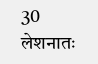30 लेशनातः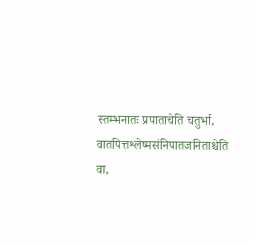स्तम्भनातः प्रपाताचेति चतुर्भा, वातपित्तश्लेष्मसंनिपातजनिताश्चेति वा,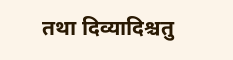तथा दिव्यादिश्चतु